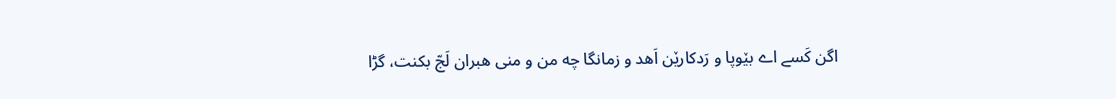اگن کَسے اے بێوپا و رَدکارێن اَهد و زمانگا چه من و منی هبران لَجّ بکنت، گڑا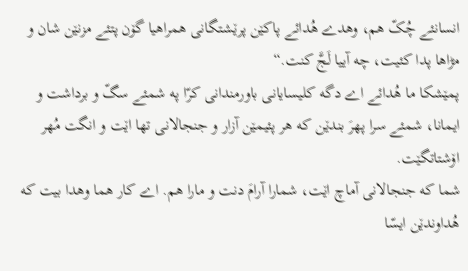انسانئے چُکّ هم، وهدے هُدائے پاکێن پرێشتگانی همراهیا گۆن پتئے مزنێن شان و مڑاها پدا کئیت، چه آییا لَجَّ کنت.“
پمێشکا ما هُدائے اے دگه کلیسایانی باورمندانی کرّا په شمئے سگّ و برداشت و ایمانا، شمئے سرا پهرَ بندێن که هر پئیمێن آزار و جنجالانی تها اێت و انگت مُهر اۆشتاتگێت.
شما که جنجالانی آماچ اێت، شمارا آرامَ دنت و مارا هم. اے کار هما وهدا بیت که هُداوندێن ایسّا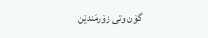گۆن وتی زۆرمَندێن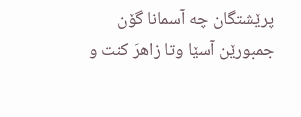پرێشتگان چه آسمانا گۆن جمبورێن آسێا وتا زاهرَ کنت و